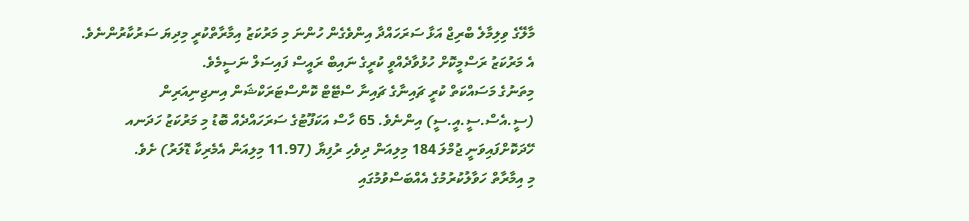މާލޭގެ ވިލިމާލެ ބްރިޖް އަޅާ ސަރަހައްދާ އިންވެގެން ހުންނަ މި މަރުކަޒު އިމާރާތްކުރީ މިދިޔަ ސަރުކާރުންނެވެ. އެ މަރުކަޒު ރަސްމީކޮށް ހުޅުވާދެއްވީ ކުރީގެ ނައިބް ރައީސް ފައިސަލް ނަސީމެވެ.
މިތަނުގެ މަސައްކަތް ކުރީ ޗައިނާގެ ޗައިނާ ސްޓޭޓް ކޮންސްޓަރަކްޝަން އިނޖިނިއަރިން (ސީ.އެސް.ސީ.އީ.ސީ) އިންނެވެ. 65 ހާސް އަކަފޫޓުގެ ސަރަހައްދެއް ބޮޑު މި މަރުކަޒު ހަދަނއ ހޭދަކޮށްފައިވަނީ ޖުމްލަ 184 މިލިއަން ދިވެހި ރުފިޔާ (11.97 މިލިއަން އެމެރިކާ ޑޮލަރު) ށެވެ.
މި އިމާރާތް ހަވާލުކުރުމުގެ އެއްބަސްވުމުގައި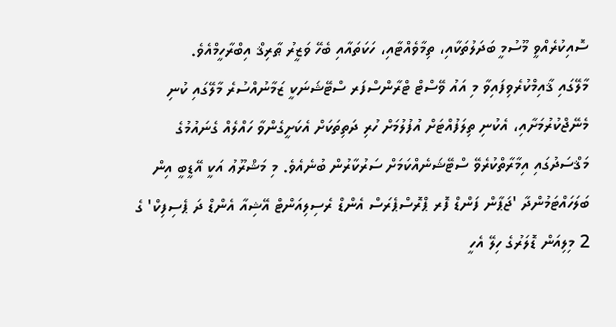ސޮއިކުރެއްވީ މޫސުމީ ބަދަލުތަކާއި، ތިމާވެއްޓާއި، ހަކަތައާއި ބެހޭ ވަޒީރު ޠާރިޤް އިބްރާހީމްއެވެ.
މާލޭގައި ޤާއިމްކުރެވިފައިވާ މި އައު ވޭސްޓް ޓްރާންސްފަރ ސްޓޭޝަނަކީ ޒަމާނުއްސުރެ މާލޭގައި ކުނި މެނޭޖްކުރުމަށާއި، އެކުނި ތިލަފުއްޓަށް އުފުލުމަށް ހުރި ދަތިތަކަށް އެކަށީގެންވާ ހައްލެއް ގެނައުމުގެ މަޤްސަދުގައި އިމާރާތްކުރެވޭ ސްޓޭޝަނެއްކަމަށް ސަރުކާރުން ބުނެއެވެ. މި މަޝްރޫޢު އަކީ އޭޑީބީ އިން ބަލަހައްޓަމުންދާ 'ޖަޕާން ފަންޑް ފޮރ ޕްރޮސްޕެރަސް އެންޑް ރެސިލިއަންޓް އޭޝިއާ އެންޑް ދަ ޕެސިފިކް' ގެ 2 މިލިއަން ޑޮލަރުގެ ހިލޭ އެހީ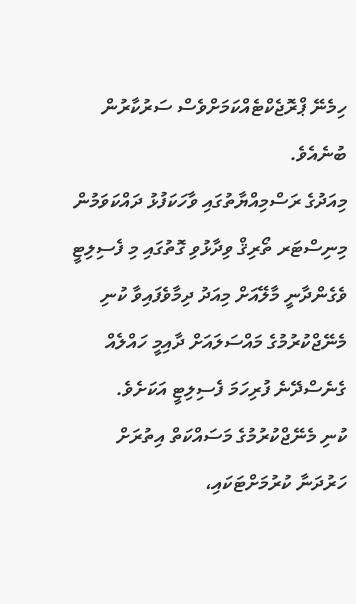ހިމެނޭ ޕްރޮޖެކްޓެއްކަމަށްވެސް ސަރުކާރުން ބުނެއެވެ.
މިއަދުގެ ރަސްމިއްޔާތުގައި ވާހަކަފުޅު ދައްކަވަމުން މިނިސްޓަރ ތޯރިޤް ވިދާޅުވި ގޮތުގައި މި ފެސިލިޓީ ވެގެންދާނީ މާލޭއަށް މިއަދު ދިމާވެފައިވާ ކުނި މެނޭޖްކުރުމުގެ މައްސަލައަށް ދާއިމީ ހައްލެއް ގެނެސްދޭނެ ފުރިހަމަ ފެސިލިޓީ އަކަށެވެ.
ކުނި މެނޭޖްކުރުމުގެ މަސައްކަތް އިތުރަށް ހަރުދަނާ ކުރުމަށްޓަކައި،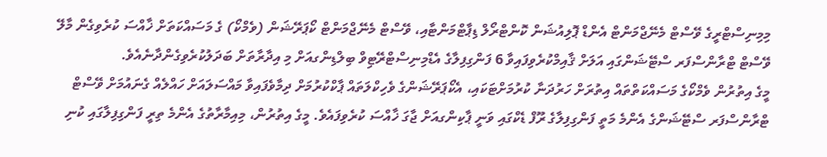މިމިނިސްޓްރީގެ ވޭސްޓް މެނޭޖްމަންޓް އެންޑް ޕޮލިއުޝަން ކޮންޓްރޯލް ޑިޕާޓްމަންޓާއި، ވޭސްޓް މެނޭޖްމަންޓް ކޯޕަރޭޝަން (ވެމްކޯ) ގެ މަސައްކަތަށް ޚާއްސަ ކުރެވިގެން މާލޭ ވޭސްޓް ޓްރާންސްފަރ ސްޓޭޝަންގައި އަލަށް ޤާއިމްކުރެވިފައިވާ 6 ފަންގިފިލާގެ އެޑްމިނިސްޓްރޭޓިވް ބިލްޑިންގއަށް މި އިދާރާތަށް ބަދަލުކުރެވިގެންދާނެއެވެ.
މީގެ އިތުރުން ވެމްކޯގެ މަސައްކަތްތައް އިތުރަށް ހަރުދަނާ ކުރުމަށްޓަކައި، އެކޯޕަރޭޝަންގެ ވެހިކްލަތައް ޕާކްކުރުމަށް ދިމާވެފައިވާ މައްސަލައަށް ހައްލެއް ގެނައުމަށް ވޭސްޓް ޓްރާންސްފަރ ސްޓޭޝަންގެ އެންމެ މަތީ ފަންގިފިލާގެ ރޫފް ޑެކްގައި ވަނީ ޕާކިންގއަށް ޖާގަ ޚާއްސަ ކުރެވިފައެވެ. މީގެ އިތުރުން، މިއިމާރާތުގެ އެންމެ ތިރީ ފަންގިފިލާގައި ކުނި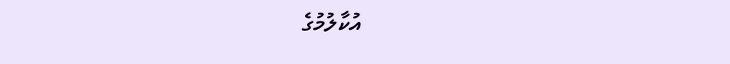އުކާލުމުގެ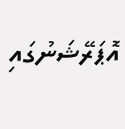އޮޕަރޭޝަނުގައި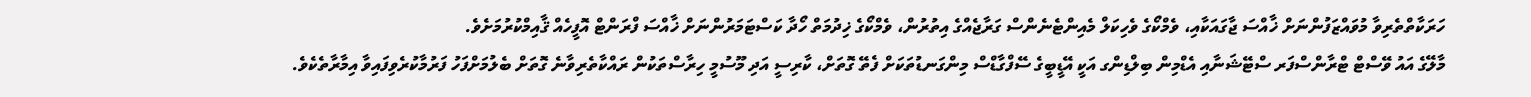ހަރަކާތްތެރިވާ މުވައްޒަފުންނަށް ޚާއްސަ ޖާގައަކާއި، ވެމްކޯގެ ވެހިކަލް މެއިންޓެނެންސް ގަރާޖެއްގެ އިތުރުން، ވެމްކޯގެ ޚިދުމަތް ހޯދާ ކަސްޓަމަރުންނަށް ޚާއްސަ ފްރަންޓް އޮފީހެއް ޤާއިމްކުރުމަށެވެ.
މާލޭގެ އައު ވޭސްޓް ޓްރާންސްފަރ ސްޓޭޝަނާއި އެޑްމިން ބިލްޑިންގ އަކީ އޭޑީބީގެ ސޭފްގާޑްސް މިންގަނޑުތަކަށް ފެތޭ ގޮތަށް، ކާރިސީ އަދި މޫސުމީ ހިރާސްތަކުން ރައްކާތެރިވާނެ ގޮތަށް ބެލުމަށްފަހު ފަރުމާކުރެވިފައިވާ އިމާރާތެކެވެ.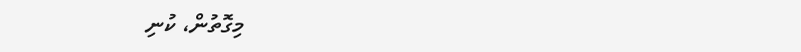މިގޮތުން، ކުނި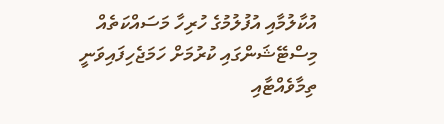އުކާލުމާއި އުފުލުމުގެ ހުރިހާ މަސައްކަތެއް މިސްޓޭޝަންގައި ކުރުމަށް ހަމަޖެހިފައިވަނީ ތިމާވެއްޓާއި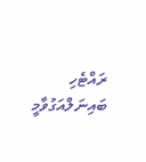ރައްޓެހި ބައިނަލްއަގުވާމީ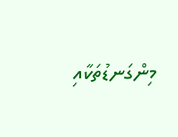މިންގަނޑުތަކާއި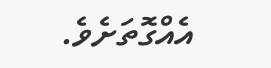އެއްގޮތަށެވެ.